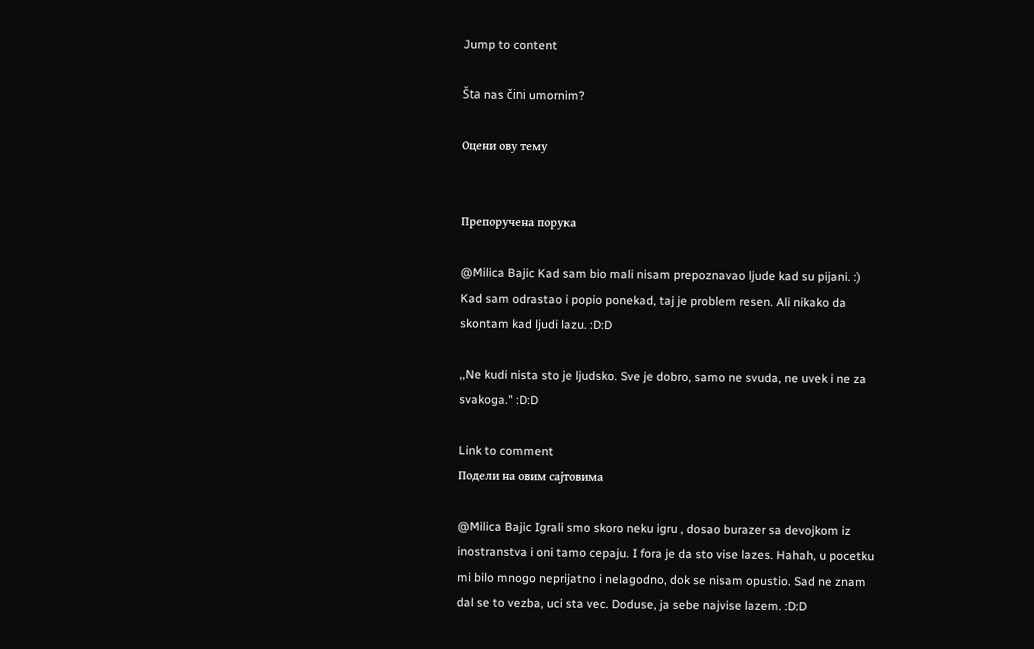Jump to content

Šta nas čini umornim?

Оцени ову тему


Препоручена порука

@Milica Bajic Kad sam bio mali nisam prepoznavao ljude kad su pijani. :) Kad sam odrastao i popio ponekad, taj je problem resen. Ali nikako da skontam kad ljudi lazu. :D:D

,,Ne kudi nista sto je ljudsko. Sve je dobro, samo ne svuda, ne uvek i ne za svakoga." :D:D

Link to comment
Подели на овим сајтовима

@Milica Bajic Igrali smo skoro neku igru , dosao burazer sa devojkom iz inostranstva i oni tamo cepaju. I fora je da sto vise lazes. Hahah, u pocetku mi bilo mnogo neprijatno i nelagodno, dok se nisam opustio. Sad ne znam dal se to vezba, uci sta vec. Doduse, ja sebe najvise lazem. :D:D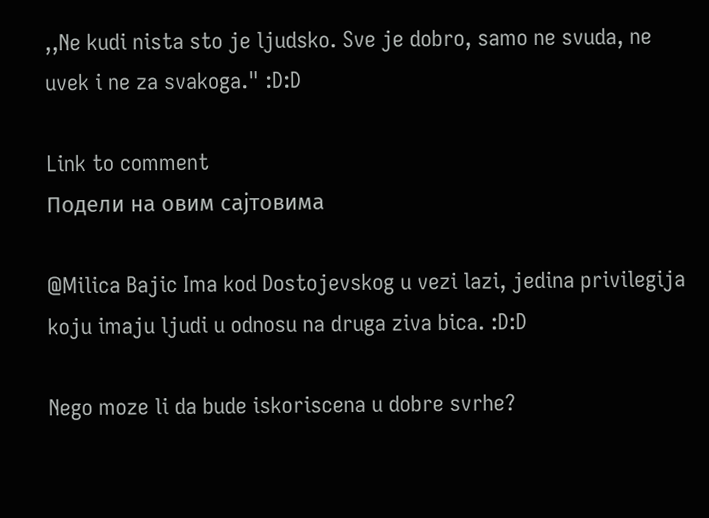,,Ne kudi nista sto je ljudsko. Sve je dobro, samo ne svuda, ne uvek i ne za svakoga." :D:D

Link to comment
Подели на овим сајтовима

@Milica Bajic Ima kod Dostojevskog u vezi lazi, jedina privilegija koju imaju ljudi u odnosu na druga ziva bica. :D:D

Nego moze li da bude iskoriscena u dobre svrhe?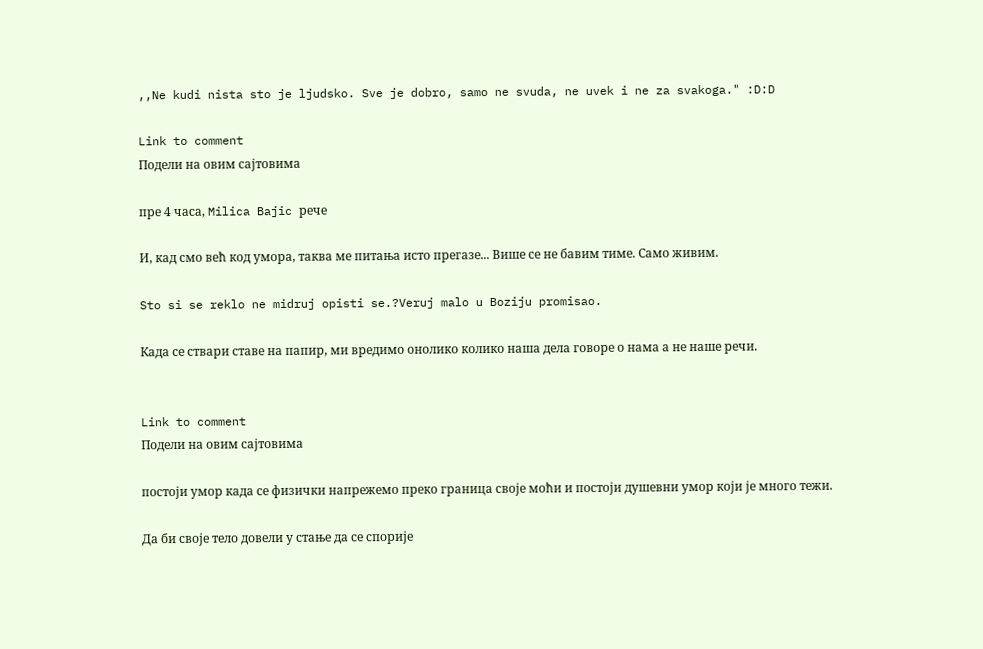,,Ne kudi nista sto je ljudsko. Sve je dobro, samo ne svuda, ne uvek i ne za svakoga." :D:D

Link to comment
Подели на овим сајтовима

пре 4 часа, Milica Bajic рече

И, кад смо већ код умора, таква ме питања исто прегазе... Више се не бавим тиме. Само живим.

Sto si se reklo ne midruj opisti se.?Veruj malo u Boziju promisao.

Када се ствари ставе на папир, ми вредимо онолико колико наша дела говоре о нама а не наше речи.


Link to comment
Подели на овим сајтовима

постоји умор када се физички напрежемо преко граница своје моћи и постоји душевни умор који је много тежи.

Да би своје тело довели у стање да се спорије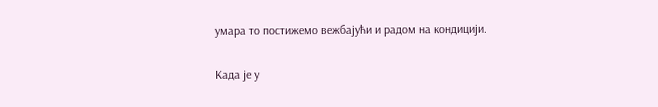умара то постижемо вежбајући и радом на кондицији.

Када је у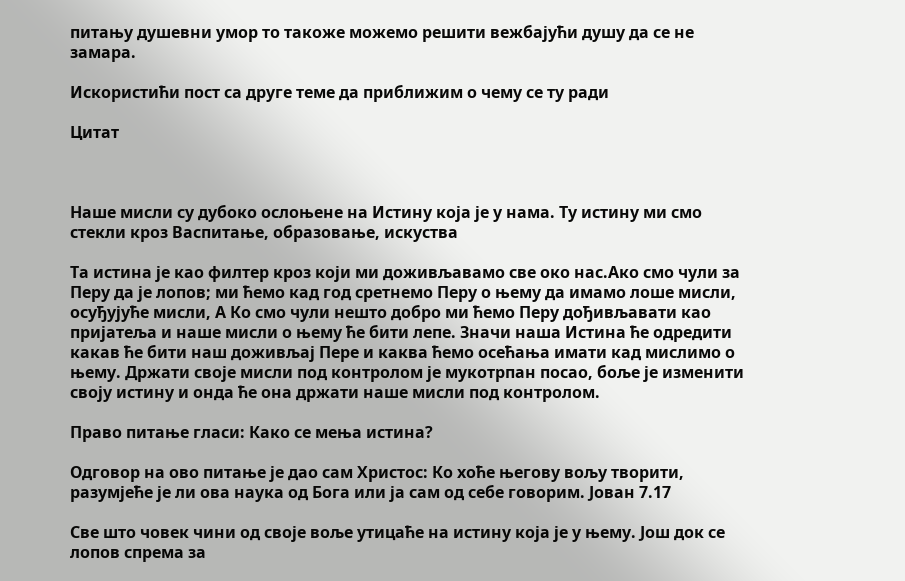питању душевни умор то такоже можемо решити вежбајући душу да се не замара.

Искористићи пост са друге теме да приближим о чему се ту ради

Цитат



Наше мисли су дубоко ослоњене на Истину која је у нама. Ту истину ми смо стекли кроз Васпитање, образовање, искуства

Та истина је као филтер кроз који ми доживљавамо све око нас.Ако смо чули за Перу да је лопов; ми ћемо кад год сретнемо Перу о њему да имамо лоше мисли, осуђујуће мисли, А Ко смо чули нешто добро ми ћемо Перу дођивљавати као пријатеља и наше мисли о њему ће бити лепе. Значи наша Истина ће одредити какав ће бити наш доживљај Пере и каква ћемо осећања имати кад мислимо о њему. Држати своје мисли под контролом је мукотрпан посао, боље је изменити своју истину и онда ће она држати наше мисли под контролом.

Право питање гласи: Како се мења истина?

Одговор на ово питање је дао сам Христос: Ко хоће његову вољу творити, разумјеће је ли ова наука од Бога или ја сам од себе говорим. Јован 7.17

Све што човек чини од своје воље утицаће на истину која је у њему. Још док се лопов спрема за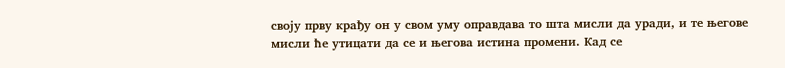своју прву крађу он у свом уму оправдава то шта мисли да уради, и те његове мисли ће утицати да се и његова истина промени. Кад се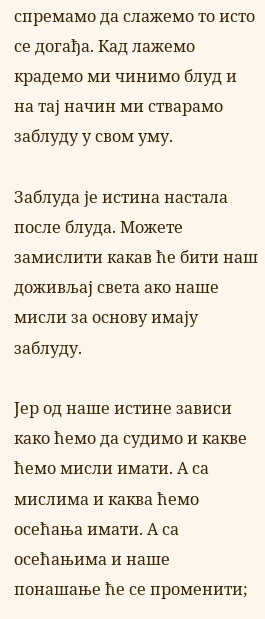спремамо да слажемо то исто се догађа. Кад лажемо крадемо ми чинимо блуд и на тај начин ми стварамо заблуду у свом уму.

Заблуда је истина настала после блуда. Можете замислити какав ће бити наш доживљај света ако наше мисли за основу имају заблуду.

Јер од наше истине зависи како ћемо да судимо и какве ћемо мисли имати. А са мислима и каква ћемо осећања имати. А са осећањима и наше понашање ће се променити;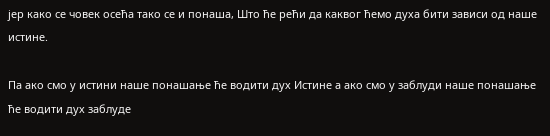јер како се човек осећа тако се и понаша, Што ће рећи да каквог ћемо духа бити зависи од наше истине.

Па ако смо у истини наше понашање ће водити дух Истине а ако смо у заблуди наше понашање ће водити дух заблуде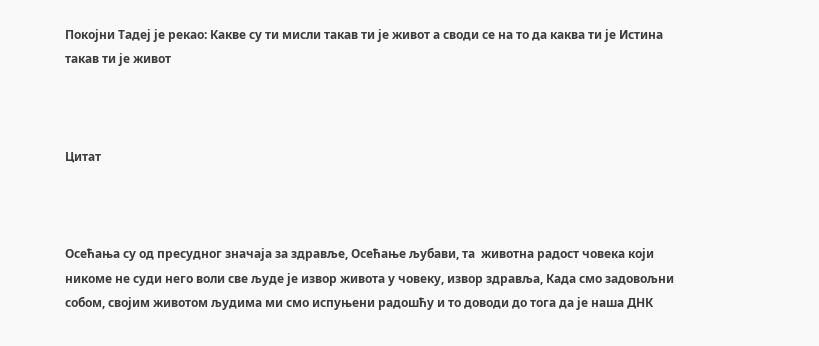Покојни Тадеј је рекао: Какве су ти мисли такав ти је живот а своди се на то да каква ти је Истина такав ти је живот



Цитат



Осећања су од пресудног значаја за здравље, Осећање љубави, та  животна радост човека који никоме не суди него воли све људе је извор живота у човеку, извор здравља, Када смо задовољни собом, својим животом људима ми смо испуњени радошћу и то доводи до тога да је наша ДНК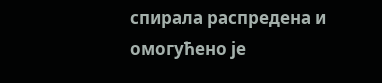спирала распредена и омогућено је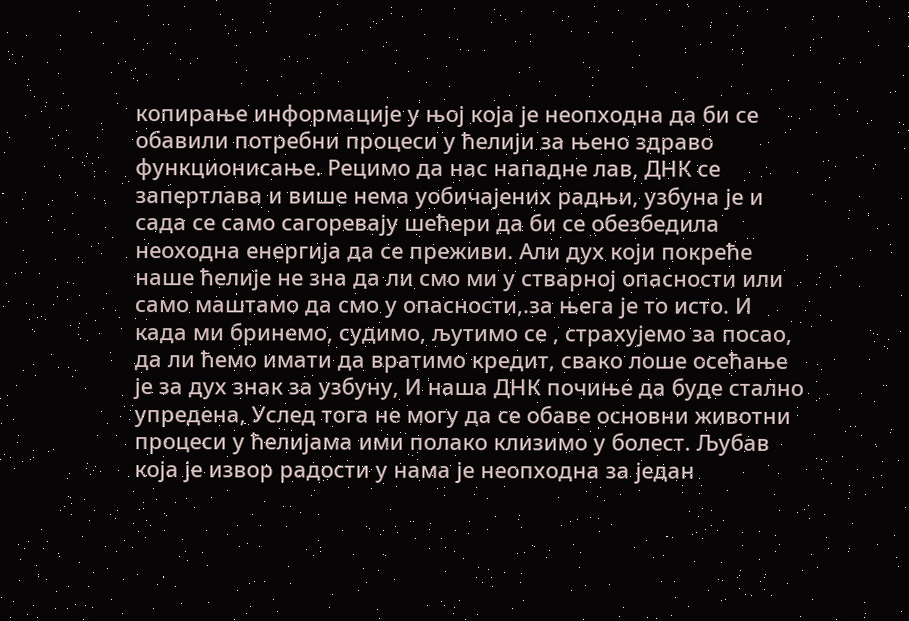копирање информације у њој која је неопходна да би се обавили потребни процеси у ћелији за њено здраво функционисање. Рецимо да нас нападне лав, ДНК се запертлава и више нема уобичајених радњи, узбуна је и сада се само сагоревају шећери да би се обезбедила неоходна енергија да се преживи. Али дух који покреће наше ћелије не зна да ли смо ми у стварној опасности или само маштамо да смо у опасности,.за њега је то исто. И када ми бринемо, судимо, љутимо се , страхујемо за посао, да ли ћемо имати да вратимо кредит, свако лоше осећање је за дух знак за узбуну, И наша ДНК почиње да буде стално упредена, Услед тога не могу да се обаве основни животни процеси у ћелијама ими полако клизимо у болест. Љубав која је извор радости у нама је неопходна за један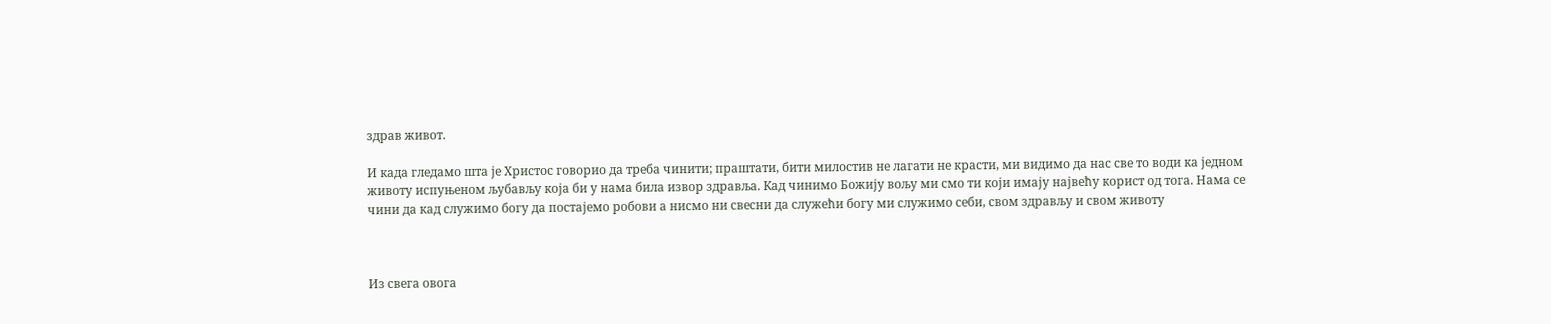здрав живот.

И када гледамо шта је Христос говорио да треба чинити; праштати, бити милостив не лагати не красти, ми видимо да нас све то води ка једном животу испуњеном љубављу која би у нама била извор здравља. Кад чинимо Божију вољу ми смо ти који имају највећу корист од тога. Нама се чини да кад служимо богу да постајемо робови а нисмо ни свесни да служећи богу ми служимо себи, свом здрављу и свом животу



Из свега овога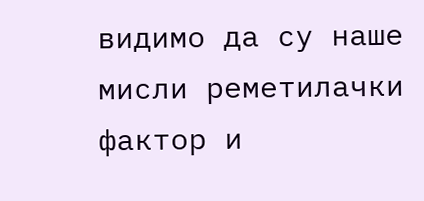видимо да су наше мисли реметилачки фактор и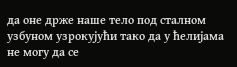да оне држе наше тело под сталном узбуном узрокујући тако да у ћелијама не могу да се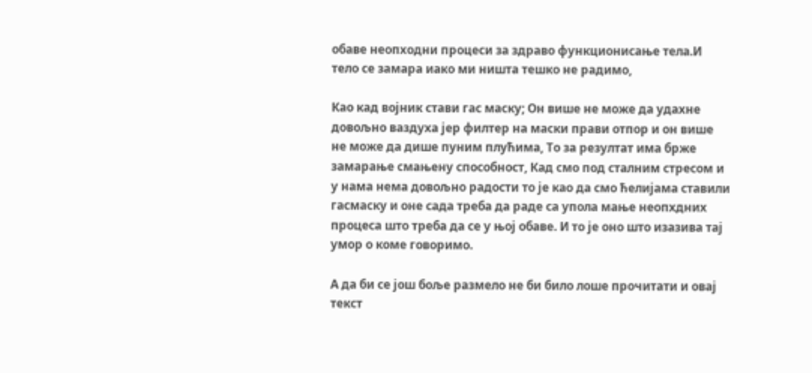обаве неопходни процеси за здраво функционисање тела.И тело се замара иако ми ништа тешко не радимо,

Као кад војник стави гас маску; Он више не може да удахне довољно ваздуха јер филтер на маски прави отпор и он више не може да дише пуним плућима, То за резултат има брже замарање смањену способност, Кад смо под сталним стресом и у нама нема довољно радости то је као да смо ћелијама ставили гасмаску и оне сада треба да раде са упола мање неопхдних процеса што треба да се у њој обаве. И то је оно што изазива тај умор о коме говоримо.

А да би се још боље размело не би било лоше прочитати и овај текст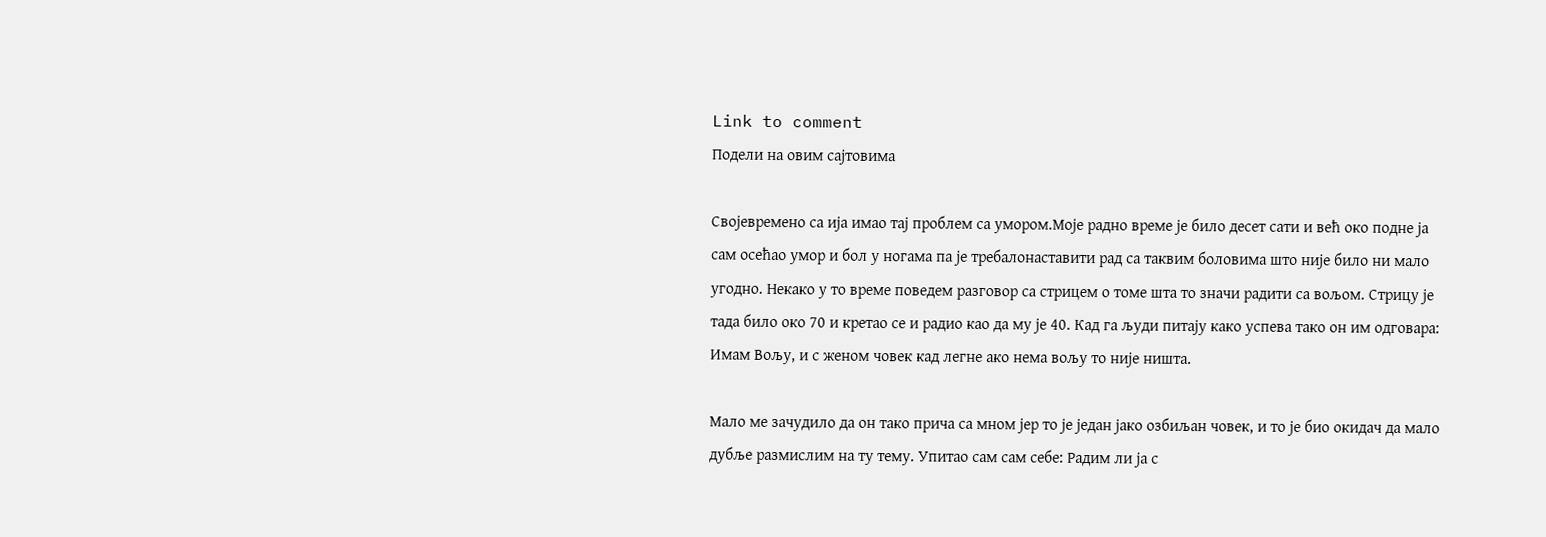Link to comment
Подели на овим сајтовима

Својевремено са ија имао тај проблем са умором.Моје радно време је било десет сати и већ око подне ја сам осећао умор и бол у ногама па је требалонаставити рад са таквим боловима што није било ни мало угодно. Некако у то време поведем разговор са стрицем о томе шта то значи радити са вољом. Стрицу је тада било око 70 и кретао се и радио као да му је 40. Кад га људи питају како успева тако он им одговара: Имам Вољу, и с женом човек кад легне ако нема вољу то није ништа.

Мало ме зачудило да он тако прича са мном јер то је један јако озбиљан човек, и то је био окидач да мало дубље размислим на ту тему. Упитао сам сам себе: Радим ли ја с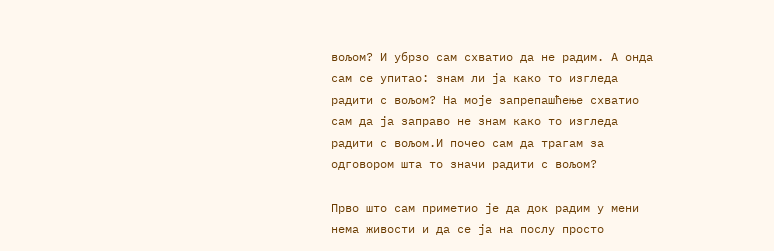вољом? И убрзо сам схватио да не радим. А онда сам се упитао: знам ли ја како то изгледа радити с вољом? На моје запрепашћење схватио сам да ја заправо не знам како то изгледа радити с вољом.И почео сам да трагам за одговором шта то значи радити с вољом?

Прво што сам приметио је да док радим у мени нема живости и да се ја на послу просто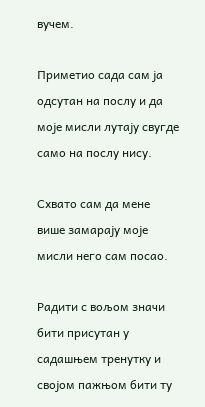вучем.

Приметио сада сам ја одсутан на послу и да моје мисли лутају свугде само на послу нису.

Схвато сам да мене више замарају моје мисли него сам посао.

Радити с вољом значи бити присутан у садашњем тренутку и својом пажњом бити ту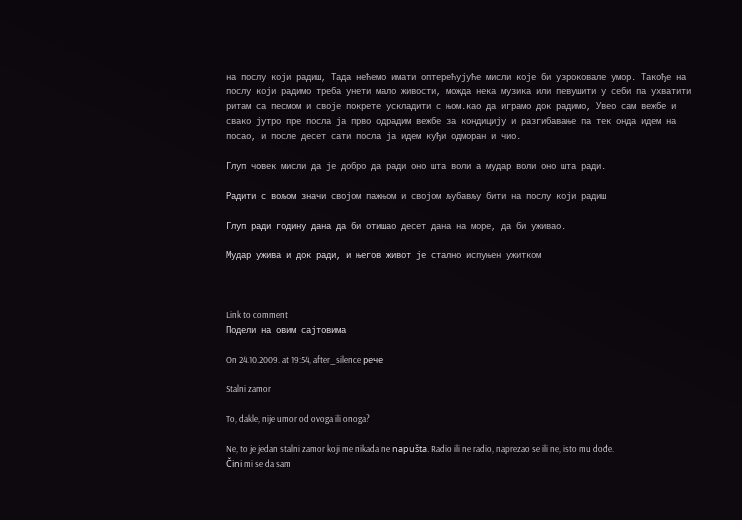на послу који радиш, Тада нећемо имати оптерећујуће мисли које би узроковале умор. Такође на послу који радимо треба унети мало живости, можда нека музика или певушити у себи па ухватити ритам са песмом и своје покрете ускладити с њом.као да играмо док радимо, Увео сам вежбе и свако јутро пре посла ја прво одрадим вежбе за кондицију и разгибавање па тек онда идем на посао, и после десет сати посла ја идем куђи одморан и чио.

Глуп човек мисли да је добро да ради оно шта воли а мудар воли оно шта ради.

Радити с вољом значи својом пажњом и својом љубављу бити на послу који радиш

Глуп ради годину дана да би отишао десет дана на море, да би уживао.

Мудар ужива и док ради, и његов живот је стално испуњен ужитком



Link to comment
Подели на овим сајтовима

On 24.10.2009. at 19:54, after_silence рече

Stalni zamor

To, dakle, nije umor od ovoga ili onoga?

Ne, to je jedan stalni zamor koji me nikada ne napušta. Radio ili ne radio, naprezao se ili ne, isto mu dođe. Čini mi se da sam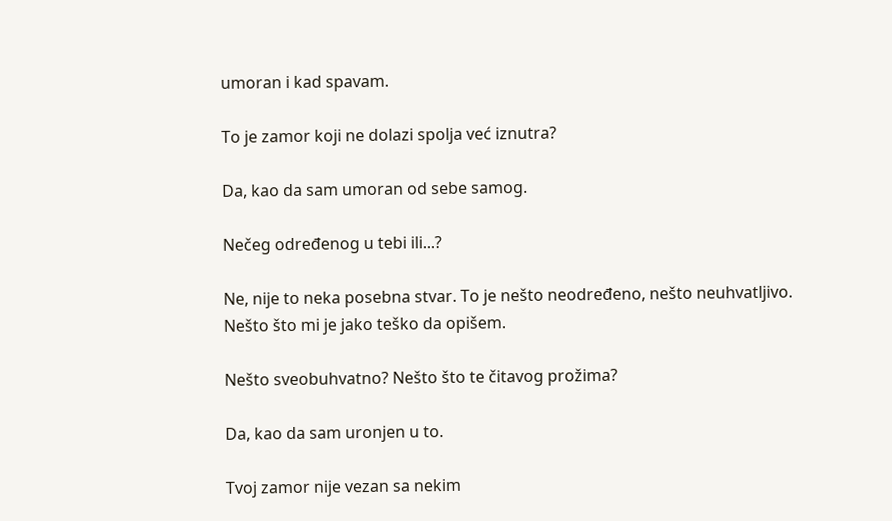umoran i kad spavam.

To je zamor koji ne dolazi spolja već iznutra?

Da, kao da sam umoran od sebe samog.

Nečeg određenog u tebi ili...?

Ne, nije to neka posebna stvar. To je nešto neodređeno, nešto neuhvatljivo. Nešto što mi je jako teško da opišem.

Nešto sveobuhvatno? Nešto što te čitavog prožima?

Da, kao da sam uronjen u to.

Tvoj zamor nije vezan sa nekim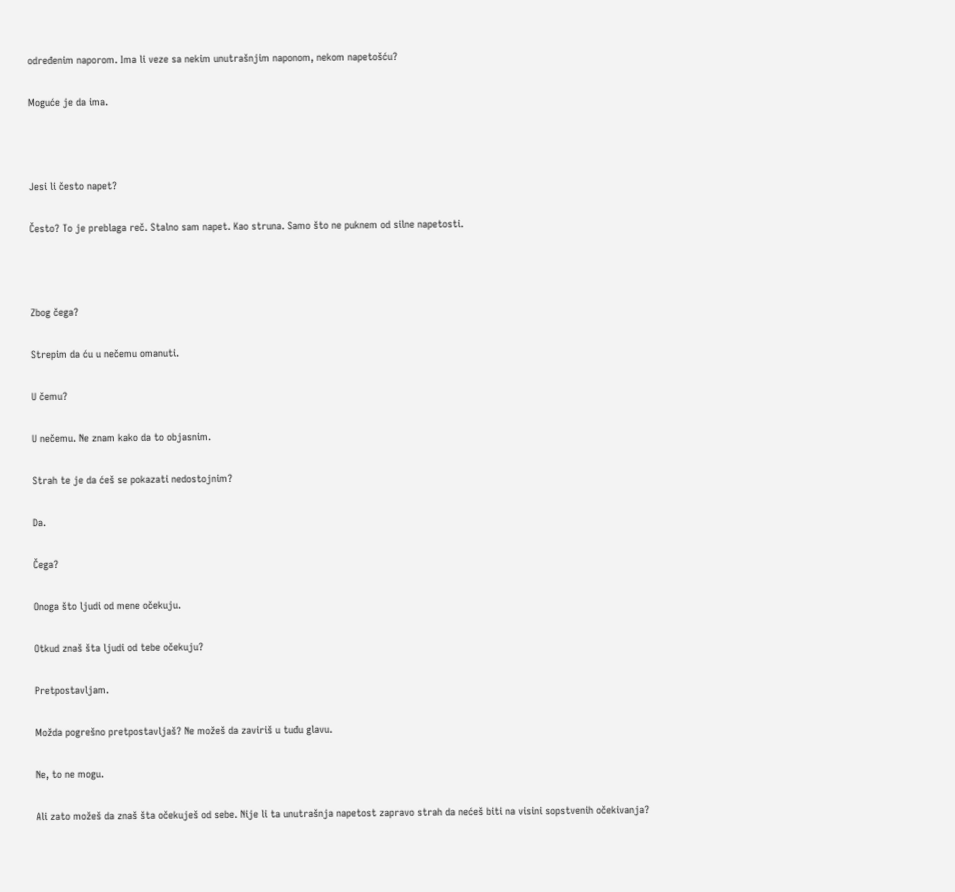određenim naporom. Ima li veze sa nekim unutrašnjim naponom, nekom napetošću?

Moguće je da ima.



Jesi li često napet?

Često? To je preblaga reč. Stalno sam napet. Kao struna. Samo što ne puknem od silne napetosti.



Zbog čega?

Strepim da ću u nečemu omanuti.

U čemu?

U nečemu. Ne znam kako da to objasnim.

Strah te je da ćeš se pokazati nedostojnim?

Da.

Čega?

Onoga što ljudi od mene očekuju.

Otkud znaš šta ljudi od tebe očekuju?

Pretpostavljam.

Možda pogrešno pretpostavljaš? Ne možeš da zaviriš u tuđu glavu.

Ne, to ne mogu.

Ali zato možeš da znaš šta očekuješ od sebe. Nije li ta unutrašnja napetost zapravo strah da nećeš biti na visini sopstvenih očekivanja?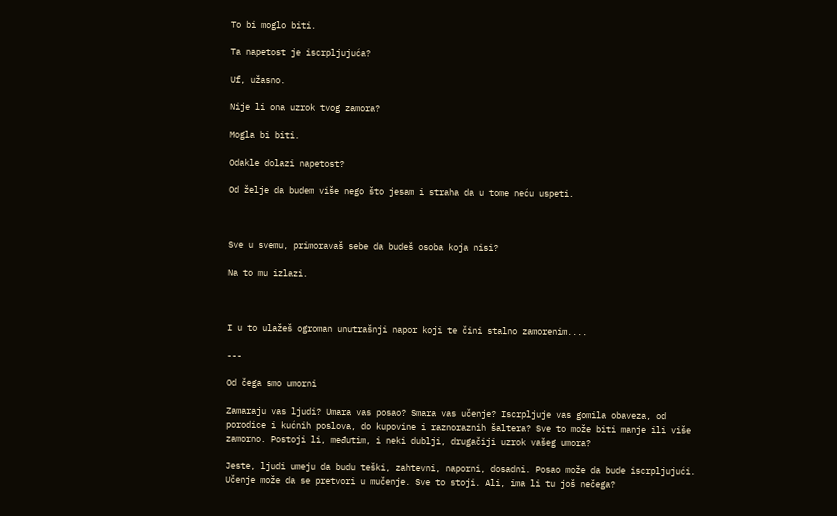To bi moglo biti.

Ta napetost je iscrpljujuća?

Uf, užasno.

Nije li ona uzrok tvog zamora?

Mogla bi biti.

Odakle dolazi napetost?

Od želje da budem više nego što jesam i straha da u tome neću uspeti.



Sve u svemu, primoravaš sebe da budeš osoba koja nisi?

Na to mu izlazi.



I u to ulažeš ogroman unutrašnji napor koji te čini stalno zamorenim....

---

Od čega smo umorni

Zamaraju vas ljudi? Umara vas posao? Smara vas učenje? Iscrpljuje vas gomila obaveza, od porodice i kućnih poslova, do kupovine i raznoraznih šaltera? Sve to može biti manje ili više zamorno. Postoji li, međutim, i neki dublji, drugačiji uzrok vašeg umora?

Jeste, ljudi umeju da budu teški, zahtevni, naporni, dosadni. Posao može da bude iscrpljujući. Učenje može da se pretvori u mučenje. Sve to stoji. Ali, ima li tu još nečega?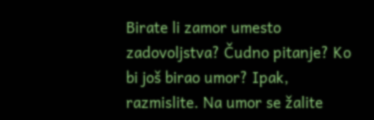Birate li zamor umesto zadovoljstva? Čudno pitanje? Ko bi još birao umor? Ipak, razmislite. Na umor se žalite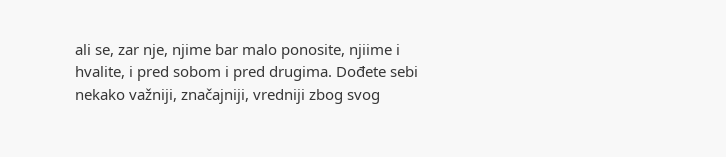ali se, zar nje, njime bar malo ponosite, njiime i hvalite, i pred sobom i pred drugima. Dođete sebi nekako važniji, značajniji, vredniji zbog svog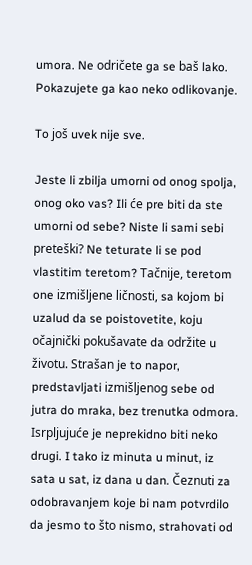umora. Ne odričete ga se baš lako. Pokazujete ga kao neko odlikovanje.

To još uvek nije sve.

Jeste li zbilja umorni od onog spolja, onog oko vas? Ili će pre biti da ste umorni od sebe? Niste li sami sebi preteški? Ne teturate li se pod vlastitim teretom? Tačnije, teretom one izmišljene ličnosti, sa kojom bi uzalud da se poistovetite, koju očajnički pokušavate da održite u životu. Strašan je to napor, predstavljati izmišljenog sebe od jutra do mraka, bez trenutka odmora. Isrpljujuće je neprekidno biti neko drugi. I tako iz minuta u minut, iz sata u sat, iz dana u dan. Čeznuti za odobravanjem koje bi nam potvrdilo da jesmo to što nismo, strahovati od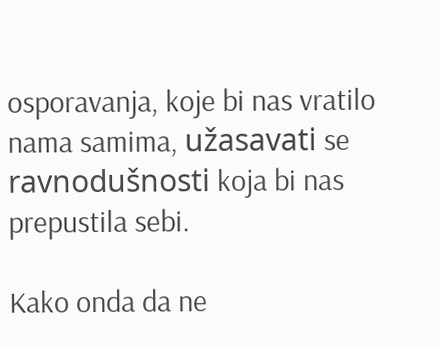osporavanja, koje bi nas vratilo nama samima, užasavati se ravnodušnosti koja bi nas prepustila sebi.

Kako onda da ne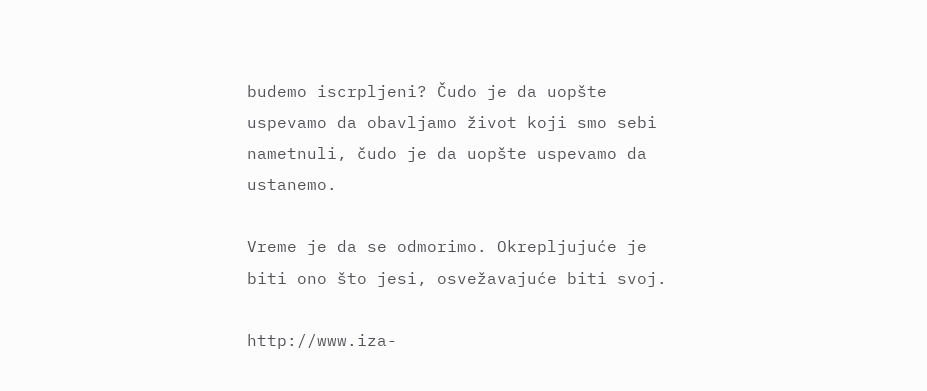budemo iscrpljeni? Čudo je da uopšte uspevamo da obavljamo život koji smo sebi nametnuli, čudo je da uopšte uspevamo da ustanemo.

Vreme je da se odmorimo. Okrepljujuće je biti ono što jesi, osvežavajuće biti svoj.

http://www.iza-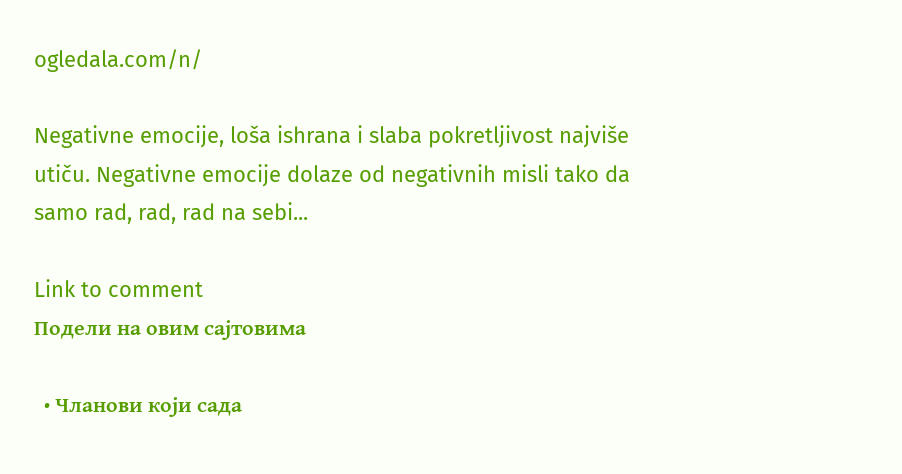ogledala.com/n/

Negativne emocije, loša ishrana i slaba pokretljivost najviše utiču. Negativne emocije dolaze od negativnih misli tako da samo rad, rad, rad na sebi...

Link to comment
Подели на овим сајтовима

  • Чланови који сада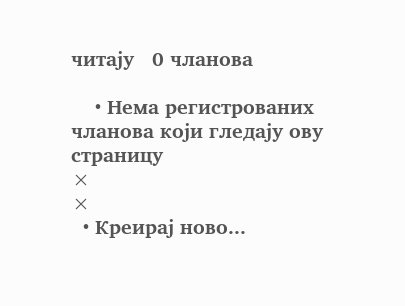читају   0 чланова

    • Нема регистрованих чланова који гледају ову страницу
×
×
  • Креирај ново...